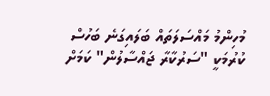މުހިންމު މައްސަލަތައް ބަލައިގަނެ ބަހުސް ކުރުމަކީ "ސަރުކާރާ ޖައްސާލުން" ކަމަށް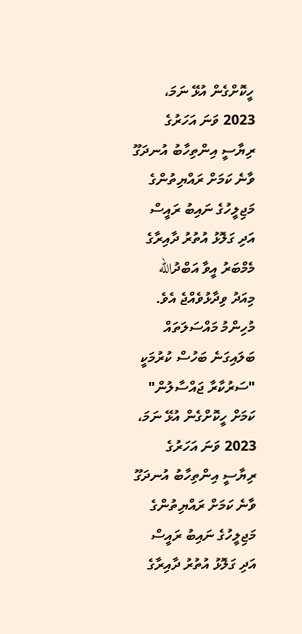ހީކޮށްގެން އުޅޭ ނަމަ، 2023 ވަނަ އަހަރުގެ ރިޔާސީ އިންތިހާބު އުނދަގޫ ވާނެ ކަމަށް ރައްޔިތުންގެ މަޖިލީހުގެ ނައިބު ރައީސް އަދި ގަލޮޅު އުތުރު ދާއިރާގެ މެމްބަރު އީވާ އަބްދުالله މިއަދު ވިދާޅުވެއްޖެ އެވެ.
މުހިންމު މައްސަލަތައް ބަލައިގަނެ ބަހުސް ކުރުމަކީ "ސަރުކާރާ ޖައްސާލުން" ކަމަށް ހީކޮށްގެން އުޅޭ ނަމަ، 2023 ވަނަ އަހަރުގެ ރިޔާސީ އިންތިހާބު އުނދަގޫ ވާނެ ކަމަށް ރައްޔިތުންގެ މަޖިލީހުގެ ނައިބު ރައީސް އަދި ގަލޮޅު އުތުރު ދާއިރާގެ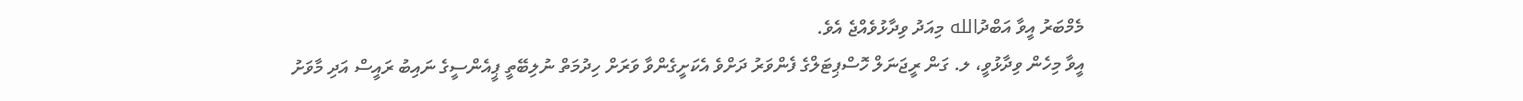މެމްބަރު އީވާ އަބްދުالله މިއަދު ވިދާޅުވެއްޖެ އެވެ.
އީވާ މިހެން ވިދާޅުވީ، ލ. ގަން ރީޖަނަލް ހޮސްޕިޓަލްގެ ފެންވަރު ދަށްވެ އެކަށީގެންވާ ވަރަށް ހިދުމަތް ނުލިބޭތީ ޕީއެންސީގެ ނައިބު ރައީސް އަދި މާވަށު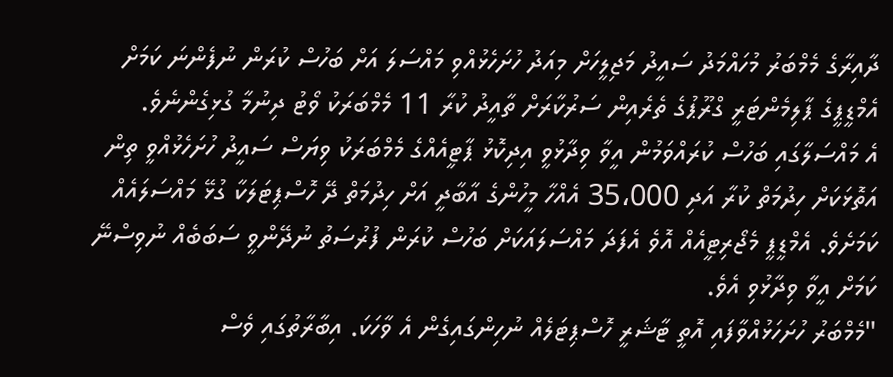ދާއިރާގެ މެމްބަރު މުހައްމަދު ސައީދު މަޖިލީހަށް މިއަދު ހުށަހެޅުއްވި މައްސަލަ އަށް ބަހުސް ކުރަން ނުފެންނަ ކަމަށް އެމްޑީޕީގެ ޕާލިމެންޓަރީ ގްރޫޕުގެ ތެރެއިން ސަރުކާރަށް ތާއީދު ކުރާ 11 މެމްބަރަކު ވޯޓު ދިނުމާ ގުޅިގެންނެވެ.
އެ މައްސަލާގައި ބަހުސް ކުރައްވަމުން އީވާ ވިދާޅުވީ އިދިކޮޅު ޕާޓީއެއްގެ މެމްބަރަކު ވިޔަސް ސައީދު ހުށަހެޅުއްވީ ތިން އަތޮޅަކަށް ހިދުމަތް ކުރާ އަދި 35،000 އެއްހާ މީހުންގެ އާބާދީ އަށް ހިދުމަތް ދޭ ހޮސްޕިޓަލަކާ ގުޅޭ މައްސަލައެއް ކަމަށެވެ. އެމްޑީޕީ މެޖޯރިޓީއެއް އޮވެ އެފަދަ މައްސަލައަކަށް ބަހުސް ކުރަން ފުރުސަތު ނުދޭންވީ ސަބަބެއް ނުވިސްނޭ ކަމަށް އީވާ ވިދާޅުވި އެވެ.
"މެމްބަރު ހުށަހަޅުއްވާފައި އޮތީ ޓާޝަރީ ހޮސްޕިޓަލެއް ނުހިންގައިގެން އެ ވާހަކަ. އިބާރާތުގައި ވެސް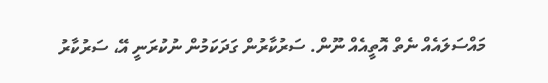މައްސަލައެއް ނެތް އޮތީއެއް ނޫން. ސަރުކާރުން ގަދަކަމުން ނުކުރަނީ އޭ، ސަރުކާރު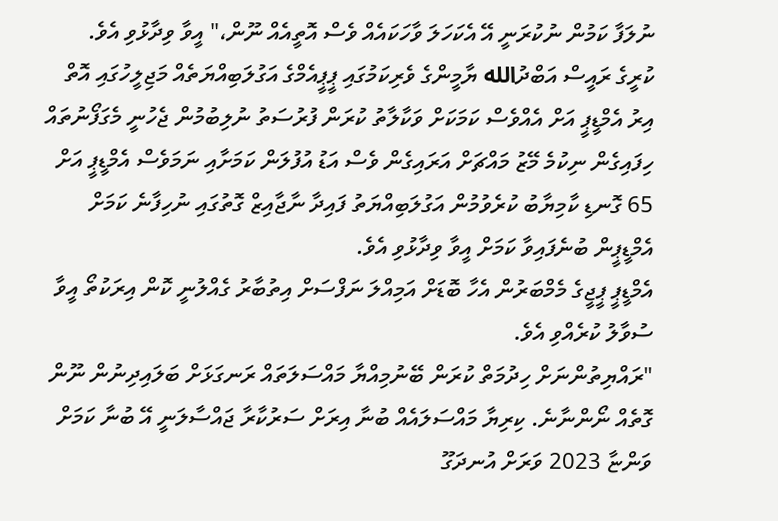ނުލަފާ ކަމުން ނުކުރަނީ އޭ އެކަހަލަ ވާހަކައެއް ވެސް އޮތީއެއް ނޫން،" އީވާ ވިދާޅުވި އެވެ.
ކުރީގެ ރައީސް އަބްދުالله ޔާމީންގެ ވެރިކަމުގައި ޕީޕީއެމްގެ އަގުލަބިއްޔަތެއް މަޖިލީހުގައި އޮތް އިރު އެމްޑީޕީ އަށް އެއްވެސް ކަމަކަށް ވަކާލާތު ކުރަން ފުރުސަތު ނުލިބުމުން ޖެހުނީ މެގަފޯނުތައް ހިފައިގެން ނިކުމެ މޭޒު މައްޗަށް އަރައިގެން ވެސް އަޑު އުފުލަން ކަމަށާއި ނަމަވެސް އެމްޑީޕީ އަށް 65 ގޮނޑި ކާމިޔާބު ކުރެވުމުން އަގުލަބިއްޔަތު ފައިދާ ނާޖާއިޒް ގޮތުގައި ނުހިފާނެ ކަމަށް އެމްޑީޕީން ބުނެފައިވާ ކަމަށް އީވާ ވިދާޅުވި އެވެ.
އެމްޑީޕީ ޕީޖީގެ މެމްބަރުން އެހާ ބޮޑަށް އަމިއްލަ ނަފްސަށް އިތުބާރު ގެއްލުނީ ކޮން އިރަކުތޯ އީވާ ސުވާލު ކުރެއްވި އެވެ.
"ރައްޔިތުންނަށް ހިދުމަތް ކުރަން ބޭނުމިއްޔާ މައްސަލަތައް ރަނގަޅަށް ބަލައިދިނުން ނޫން ގޮތެއް ނޯންނާނެ. ކިރިޔާ މައްސަލައެއް ބުނާ އިރަށް ސަރުކާރާ ޖައްސާލަނީ އޭ ބުނާ ކަމަށް ވަންޏާ 2023 ވަރަށް އުނދަގޫ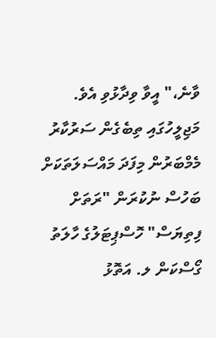ވާނެ،" އީވާ ވިދާޅުވި އެވެ.
މަޖިލީހުގައި ތިބެގެން ސަރުކާރު މެމްބަރުން މިފަދަ މައްސަލަތަކަށް ބަހުސް ނުކުރަން "ރަތަށް ފިތިޔަސް" ހޮސްޕިޓަލުގެ ހާލަތު ގޯސްކަން ލ. އަތޮޅު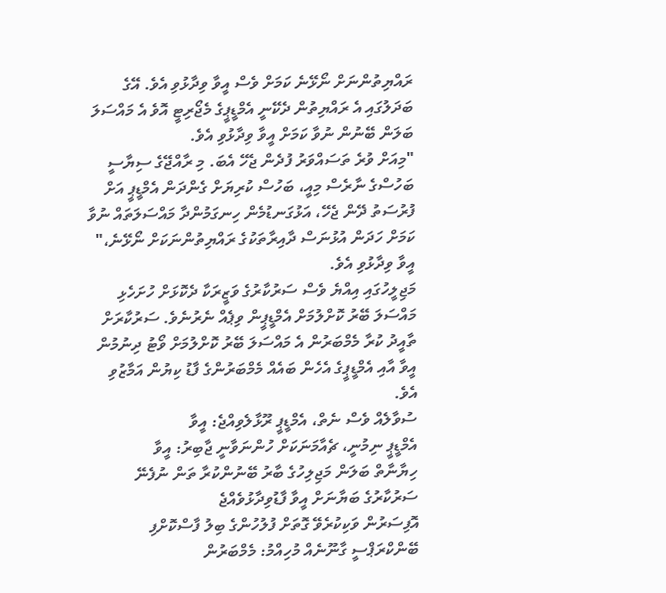ރައްޔިތުންނަށް ނޯޅޭނެ ކަމަށް ވެސް އީވާ ވިދާޅުވި އެވެ. އޭގެ ބަދަލުގައި އެ ރައްޔިތުން ދެކޭނީ އެމްޑީޕީގެ މެޖޯރިޓީ އޮވެ އެ މައްސަލަ ބަލަން ބޭނުން ނުވާ ކަމަށް އީވާ ވިދާޅުވި އެވެ.
"މިއަށް ވުރެ ތަސައްވަރު ފުދެން ޖެހޭ އެބަ. މި ރާއްޖޭގެ ސިޔާސީ ބަހުސްގެ ނާރެސް މިއީ، ބަހުސް ކުރިޔަށް ގެންދަން އެމްޑީޕީ އަށް ފުރުސަތު ދޭން ޖެހޭ، އަޅުގަނޑުމެން ހިނގަމުންދާ މައްސަލަތައް ނުވާ ކަމަށް ހަދަން އުޅުނަސް ދާއިރާތަކުގެ ރައްޔިތުންނަކަށް ނޯޅޭނެ،" އީވާ ވިދާޅުވި އެވެ.
މަޖިލީހުގައި އިއްޔެ ވެސް ސަރުކާރުގެ ވަޒީރަކާ ދެކޮޅަށް ހުށަހެޅި މައްސަލަ ބޭރު ކޮށްލުމަށް އެމްޑީޕީން ވިޕެއް ނެރުނެވެ. ސަރުކާރަށް ތާއީދު ކުރާ މެމްބަރުން އެ މައްސަލަ ބޭރު ކޮށްލުމަށް ވޯޓު ދިނުމުން އީވާ އާއި އެމްޑީޕީގެ އެހެން ބައެއް މެމްބަރުންގެ ފާޑު ކިޔުން އަމާޒުވި އެވެ.
ސުވާލެއް ވެސް ނެތް، އެމްޑީޕީ ރޫޅާލެވިއްޖެ: އީވާ
އެމްޑީޕީ ނިމުނީ، ޗެއާމަނަކަށް ހުންނަވާނީ ޖާބިރު: އީވާ
ހިޔާނާތް ބަލަން މަޖިލިހުގެ ބާރު ބޭނުންކުރާ ތަން ނުފެނޭ
ސަރުކާރުގެ ބަޔާނަށް އީވާ ފާޑުވިދާޅުވެއްޖެ
އޮފިސަރުން ވަކިކުރެވޭ ގޮތަށް ފުލުހުންގެ ބިލު ފާސްކޮށްފި
ބޭންކްރަޕްސީ ގާނޫނެއް މުހިއްމު: މެމްބަރުން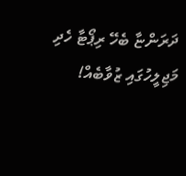ދަރަންޏާ ބެހޭ ރިޕޯޓާ ހެދި މަޖިލީހުގައި ޒުވާބެއް!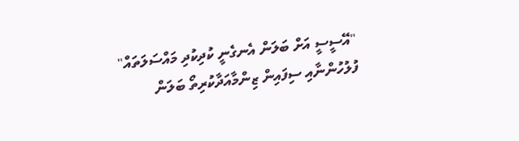"އޭސީސީ އަށް ބަލަން އެނގެނީ ކުދިކުދި މައްސަލަތައް"
ފުލުހުންނާއި ސިފައިން ޒިންމާއަދާކުރިތޯ ބަލަން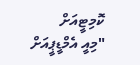ކޮމިޓީއަށް
"މިއީ އެމްޑީޕީއަށް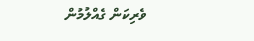ވެރިކަން ގެއްލުމުން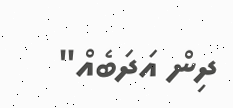ދިން އަދަބެއް"